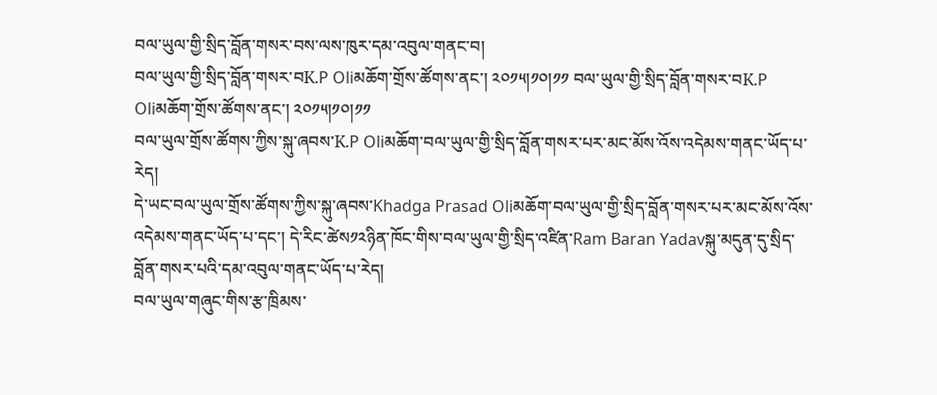བལ་ཡུལ་གྱི་སྲིད་བློན་གསར་བས་ལས་ཁུར་དམ་འབུལ་གནང་བ།
བལ་ཡུལ་གྱི་སྲིད་བློན་གསར་བK.P Oliམཆོག་གྲོས་ཚོགས་ནང་། ༢༠༡༥།༡༠།༡༡ བལ་ཡུལ་གྱི་སྲིད་བློན་གསར་བK.P Oliམཆོག་གྲོས་ཚོགས་ནང་། ༢༠༡༥།༡༠།༡༡
བལ་ཡུལ་གྲོས་ཚོགས་ཀྱིས་སྐུ་ཞབས་K.P Oliམཆོག་བལ་ཡུལ་གྱི་སྲིད་བློན་གསར་པར་མང་མོས་འོས་འདེམས་གནང་ཡོད་པ་རེད།
དེ་ཡང་བལ་ཡུལ་གྲོས་ཚོགས་ཀྱིས་སྐུ་ཞབས་Khadga Prasad Oliམཆོག་བལ་ཡུལ་གྱི་སྲིད་བློན་གསར་པར་མང་མོས་འོས་འདེམས་གནང་ཡོད་པ་དང་། དེ་རིང་ཚེས༡༢ཉིན་ཁོང་གིས་བལ་ཡུལ་གྱི་སྲིད་འཛིན་Ram Baran Yadavསྐུ་མདུན་དུ་སྲིད་བློན་གསར་པའི་དམ་འབུལ་གནང་ཡོད་པ་རེད།
བལ་ཡུལ་གཞུང་གིས་རྩ་ཁྲིམས་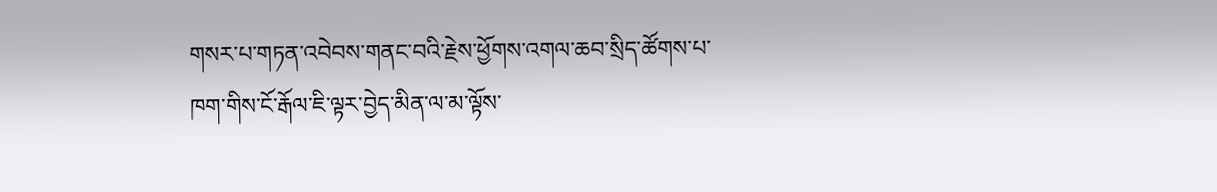གསར་པ་གཏན་འབེབས་གནང་བའི་རྗེས་ཕྱོགས་འགལ་ཆབ་སྲིད་ཚོགས་པ་ཁག་གིས་ངོ་རྒོལ་ཇི་ལྟར་བྱེད་མིན་ལ་མ་ལྟོས་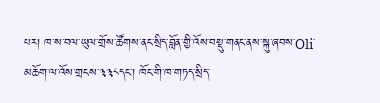པར། ཁ་ས་བལ་ཡུལ་གྲོས་ཚོགས་ནང་སྲིད་བློན་གྱི་འོས་བསྡུ་གནང་ནས་སྐུ་ཞབས་Oli་མཆོག་ལ་འོས་གྲངས་༣༣༨དང་། ཁོང་གི་ཁ་གཏད་སྲིད་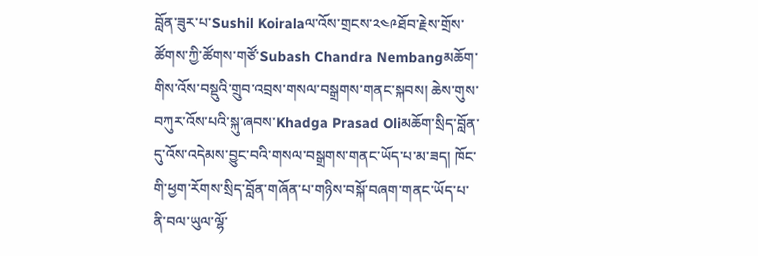བློན་ཟུར་པ་Sushil Koiralaལ་འོས་གྲངས་༢༤༩ཐོབ་རྗེས་གྲོས་ཚོགས་ཀྱི་ཚོགས་གཙོ་Subash Chandra Nembangམཆོག་གིས་འོས་བསྡུའི་གྲུབ་འབྲས་གསལ་བསྒྲགས་གནང་སྐབས། ཆེས་གུས་བཀུར་འོས་པའི་སྐུ་ཞབས་Khadga Prasad Oliམཆོག་སྲིད་བློན་དུ་འོས་འདེམས་བྱུང་བའི་གསལ་བསྒྲགས་གནང་ཡོད་པ་མ་ཟད། ཁོང་གི་ཕྱག་རོགས་སྲིད་བློན་གཞོན་པ་གཉིས་བསྐོ་བཞག་གནང་ཡོད་པ་ནི་བལ་ཡུལ་ལྷོ་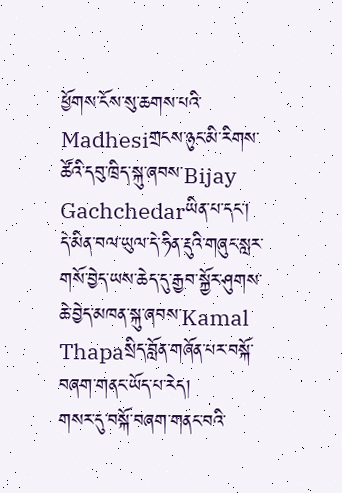ཕྱོགས་ངོས་སུ་ཆགས་པའི་Madhesiགྲངས་ཉུང་མི་རིགས་ཚོའི་དབུ་ཁྲིད་སྐུ་ཞབས་Bijay Gachchedarཡིན་པ་དང་། དེ་མིན་བལ་ཡུལ་དེ་ཧིན་རྡུའི་གཞུང་སླར་གསོ་བྱེད་ཡས་ཆེད་དུ་རྒྱབ་སྐྱོར་ཤུགས་ཆེ་བྱེད་མཁན་སྐུ་ཞབས་Kamal Thapaསྲིད་བློན་གཞོན་པར་བསྐོ་བཞག་གནང་ཡོད་པ་རེད།
གསར་དུ་བསྐོ་བཞག་གནང་བའི་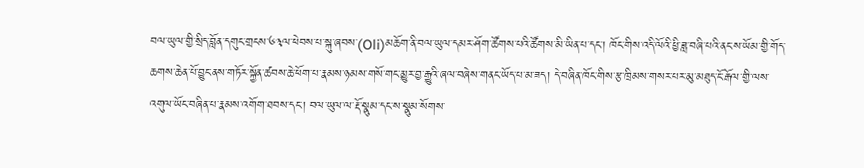བལ་ཡུལ་གྱི་སྲིད་བློན་དགུང་གྲངས་༦༣ལ་ཕེབས་པ་སྐུ་ཞབས་(Oli)མཆོག་ནི་བལ་ཡུལ་དམར་ཤོག་ཚོགས་པའི་ཚོགས་མི་ཡིན་པ་དང་། ཁོང་གིས་འདི་ལོའི་ཕྱི་ཟླ་བཞི་པའི་ནང་ས་ཡོམ་གྱི་གོད་ཆགས་ཆེན་པོ་བྱུང་ནས་གཏོར་སྐྱོན་ཚབས་ཆེ་ཕོག་པ་རྣམས་ཉམས་གསོ་གང་མྱུར་བྱ་རྒྱུའི་ཞལ་བཞེས་གནང་ཡོད་པ་མ་ཟད། དེ་བཞིན་ཁོང་གིས་རྩ་ཁྲིམས་གསར་པར་མུ་མཐུད་ངོ་རྒོལ་གྱི་ལས་འགུལ་ཡོང་བཞིན་པ་རྣམས་འགོག་ཐབས་དང་། བལ་ཡུལ་ལ་རྡོ་སྣུམ་དང་ས་སྣུམ་སོགས་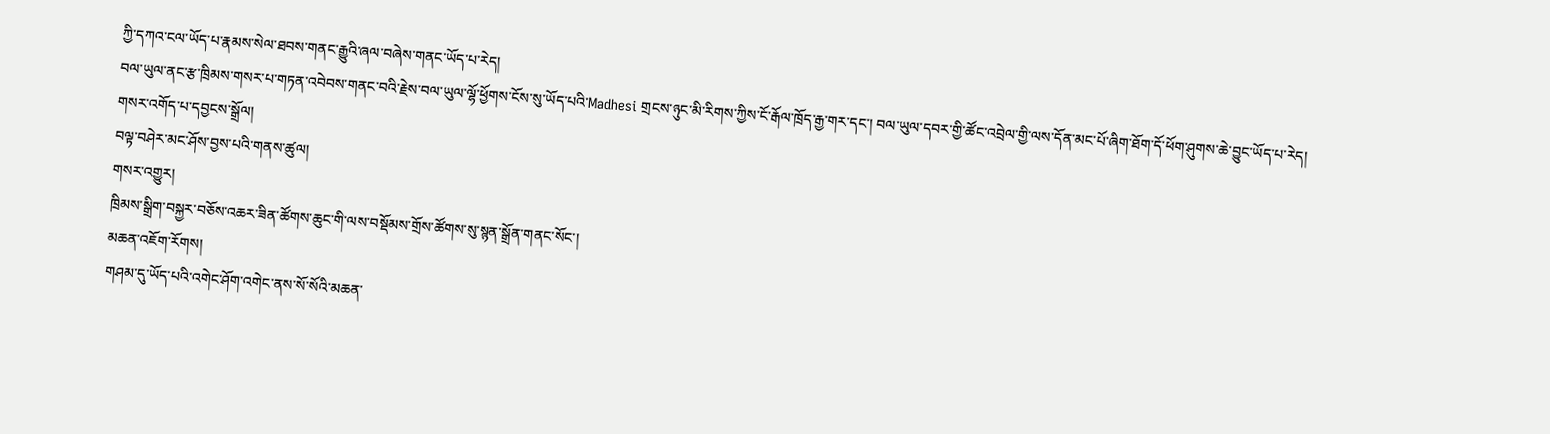ཀྱི་དཀའ་ངལ་ཡོད་པ་རྣམས་སེལ་ཐབས་གནང་རྒྱུའི་ཞལ་བཞེས་གནང་ཡོད་པ་རེད།
བལ་ཡུལ་ནང་རྩ་ཁྲིམས་གསར་པ་གཏན་འབེབས་གནང་བའི་རྗེས་བལ་ཡུལ་ལྷོ་ཕྱོགས་ངོས་སུ་ཡོད་པའི་Madhesi གྲངས་ཉུང་མི་རིགས་ཀྱིས་ངོ་རྒོལ་ཁྲོད་རྒྱ་གར་དང་། བལ་ཡུལ་དབར་གྱི་ཚོང་འབྲེལ་གྱི་ལས་དོན་མང་པོ་ཞིག་ཐོག་དོ་ཕོག་ཤུགས་ཆེ་བྱུང་ཡོད་པ་རེད།
གསར་འགོད་པ་དབྱངས་སྒྲོལ།
བལྟ་བཤེར་མང་ཤོས་བྱས་པའི་གནས་ཚུལ།
གསར་འགྱུར།
ཁྲིམས་སྒྲིག་བསྐྱར་བཅོས་འཆར་ཟིན་ཚོགས་ཆུང་གི་ལས་བསྡོམས་གྲོས་ཚོགས་སུ་སྙན་སྒྲོན་གནང་སོང་།
མཆན་འཇོག་རོགས།
གཤམ་དུ་ཡོད་པའི་འགེང་ཤོག་འགེང་ནས་སོ་སོའི་མཆན་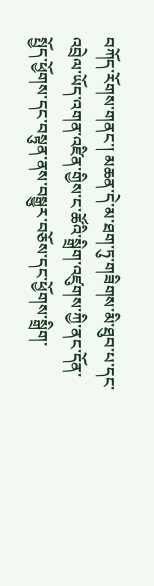བཀོད་རོགས་གནང་། མཆན་དེ་མ་ཐག་ཏུ་གཟིགས་མི་ཐུབ་པ་དང་འབྲེལ་ཡོད་འགན་འཛིན་གྱིས་ང་ཚོའི་སྒྲིག་འཛུགས་ཀྱི་ནང་དོན་སྤྱོད་ཕྱོགས་དང་བསྟུན་ནས་བསྒྱུར་བཅོས་དང་ཕྱོགས་སྒྲིག་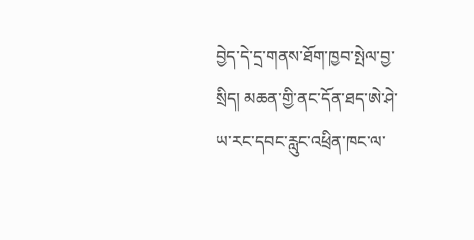བྱེད་དེ་དྲ་གནས་ཐོག་ཁྱབ་སྤེལ་བྱ་སྲིད། མཆན་གྱི་ནང་དོན་ཐད་ཨེ་ཤེ་ཡ་རང་དབང་རླུང་འཕྲིན་ཁང་ལ་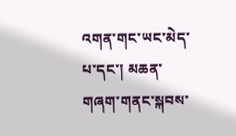འགན་གང་ཡང་མེད་པ་དང་། མཆན་གཞག་གནང་སྐབས་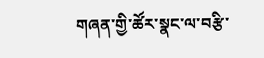གཞན་གྱི་ཚོར་སྣང་ལ་བརྩི་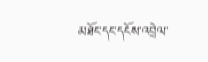མཐོང་དང་དངོས་འབྲེལ་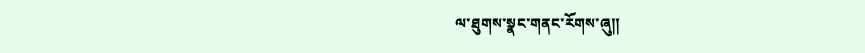ལ་ཐུགས་སྣང་གནང་རོགས་ཞུ༎